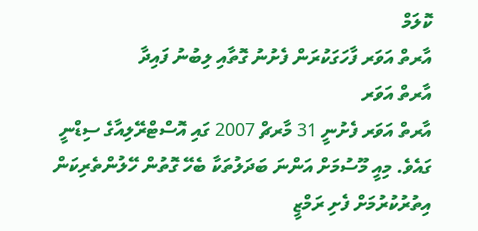ކޮލަމް
އާރތް އަވަރ ފާހަގަކުރަން ފެށުނު ގޮތާއި ލިބުނު ފައިދާ
އާރތް އަވަރ
އާރތް އަވަރ ފެށުނީ 31 މާރޗް 2007 ގައި އޮސްޓްރޭލިއާގެ ސިޑްނީ ގައެވެ. މިއީ މޫސުމަށް އަންނަ ބަދަލުތަކާ ބެހޭ ގޮތުން ހޭލުންތެރިކަން އިތުރުކުރުމަށް ފެށި ރަމްޒީ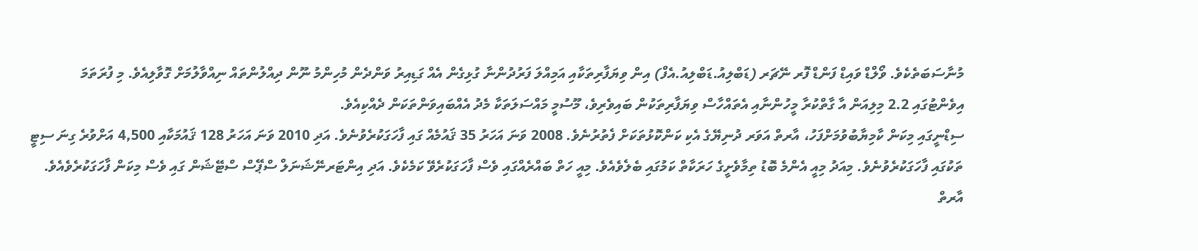މުނާސަބަތެކެވެ. ވޯލްޑް ވައިޑް ފަންޑް ފޮރ ނޭޗަރ (ޑަބްލިއު.ޑަބްލިއު.އެފް) އިން ވިޔަފާރިތަކާއި އަމިއްލަ ފަރުދުންނާ ގުޅިގެން އެއް ގަޑިއިރު ވަންދެން މުހިންމު ނޫން ދިއްލުންތައް ނިއްވާލުމަށް ގޮވާލިއެވެ. މި ފުރަތަމަ އިވެންޓުގައި 2.2 މިލިއަން އާ ގާތްކުރާ މީހުންނާއި އެތައްހާސް ވިޔަފާރިތަކުން ބައިވެރިވެ، މޫސުމީ މައްސަލަތަކާ މެދު އެއްބައިވަންތަކަން ދެއްކިއެވެ.
ސިޑްނީގައި މިކަން ކާމިޔާބުވުމަށްފަހު، އާރތް އަވަރ ދުނިޔޭގެ އެކި ކަންކޮޅުތަކަށް ފެތުރުނެވެ. 2008 ވަނަ އަހަރު 35 ޤައުމެއް ގައި ފާހަގަކުރެވުނެވެ. އަދި 2010 ވަނަ އަހަރު 128 ޤައުމަކާއި 4,500 އަށްވުރެ ގިނަ ސިޓީ ތަކުގައި ފާހަގަކުރެވުނެވެ. މިއަދު މިއީ އެންމެ ބޮޑު ތިމާވެށީގެ ހަރަކާތް ކަމުގައި ބެލެވެއެވެ. މިއީ ހަތް ބައްރެއްގައި ވެސް ފާހަގަކުރެވޭ ކަމެކެވެ. އަދި އިންޓަރނޭޝަނަލް ސްޕޭސް ސްޓޭޝަން ގައި ވެސް މިކަން ފާހަގަކުރެވެއެވެ.
އާރތް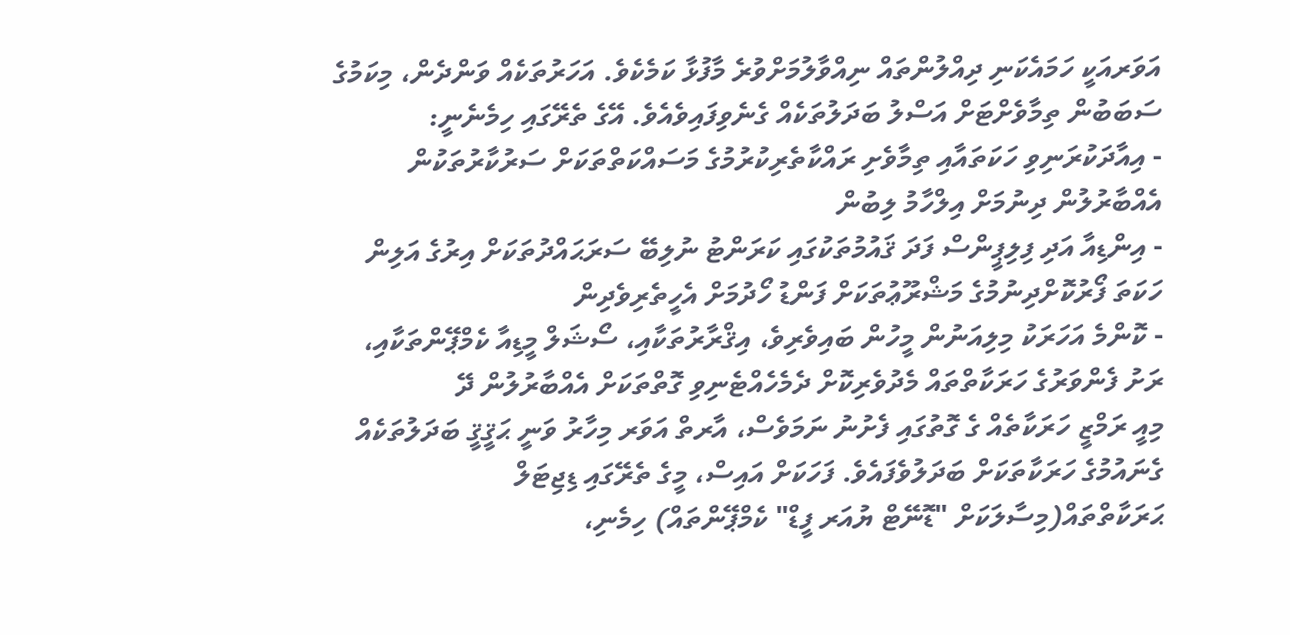އަވަރއަކީ ހަމައެކަނި ދިއްލުންތައް ނިއްވާލުމަށްވުރެ މާފުޅާ ކަމެކެވެ. އަހަރުތަކެއް ވަންދެން، މިކަމުގެ ސަބަބުން ތިމާވެށްޓަށް އަސްލު ބަދަލުތަކެއް ގެނެވިފައިވެއެވެ. އޭގެ ތެރޭގައި ހިމެނެނީ:
- އިއާދަކުރަނިވި ހަކަތައާއި ތިމާވެށި ރައްކާތެރިކުރުމުގެ މަސައްކަތްތަކަށް ސަރުކާރުތަކުން އެއްބާރުލުން ދިނުމަށް އިލްހާމު ލިބުން
- އިންޑިއާ އަދި ފިލިޕީންސް ފަދަ ޤައުމުތަކުގައި ކަރަންޓު ނުލިބޭ ސަރަޙައްދުތަކަށް އިރުގެ އަލިން ހަކަތަ ފޯރުކޮށްދިނުމުގެ މަޝްރޫޢުތަކަށް ފަންޑު ހޯދުމަށް އެހީތެރިވެދިން
- ކޮންމެ އަހަރަކު މިލިއަނުން މީހުން ބައިވެރިވެ، އިޤްރާރުތަކާއި، ސޯޝަލް މީޑިއާ ކެމްޕޭންތަކާއި، ރަށު ފެންވަރުގެ ހަރަކާތްތައް މެދުވެރިކޮށް ދެމެހެއްޓެނިވި ގޮތްތަކަށް އެއްބާރުލުން ދޭ
މިއީ ރަމްޒީ ހަރަކާތެއް ގެ ގޮތުގައި ފެށުނު ނަމަވެސް، އާރތް އަވަރ މިހާރު ވަނީ ޙަޤީޤީ ބަދަލުތަކެއް ގެނައުމުގެ ހަރަކާތަކަށް ބަދަލުވެފައެވެ. ފަހަކަށް އައިސް، މީގެ ތެރޭގައި ޑިޖިޓަލް ޙަރަކާތްތައް(މިސާލަކަށް "ޑޮނޭޓް ޔުއަރ ފީޑް" ކެމްޕޭންތައް) ހިމެނި،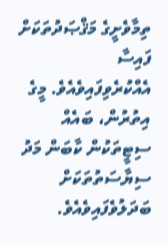ތިމާވެށީގެ މަޤްޞަދުތަކަށް ފައިސާ އެއްކުރެވިފައިވެއެވެ. މީގެ އިތުރުން، ބައެއް ސިޓީތަކުން ކާބަން މަދު ސިޔާސަތުތަކަށް ބަދަލުވެފައިވެއެވެ.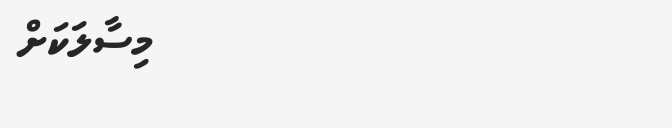މިސާލަކަށް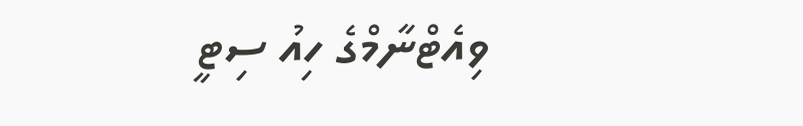ވިއެޓްނާމްގެ ހިއު ސިޓީ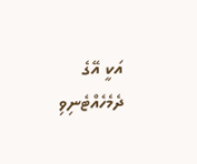އަކީ އޭގެ ދެމެހެއްޓެނިވި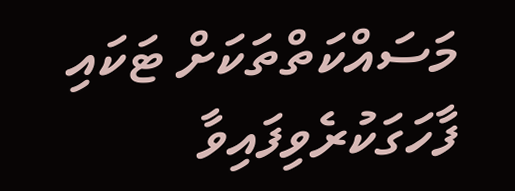މަސައްކަތްތަކަށް ޓަކައި ފާހަގަކުރެވިފައިވާ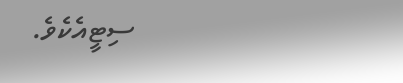ސިޓީއެކެވެ.